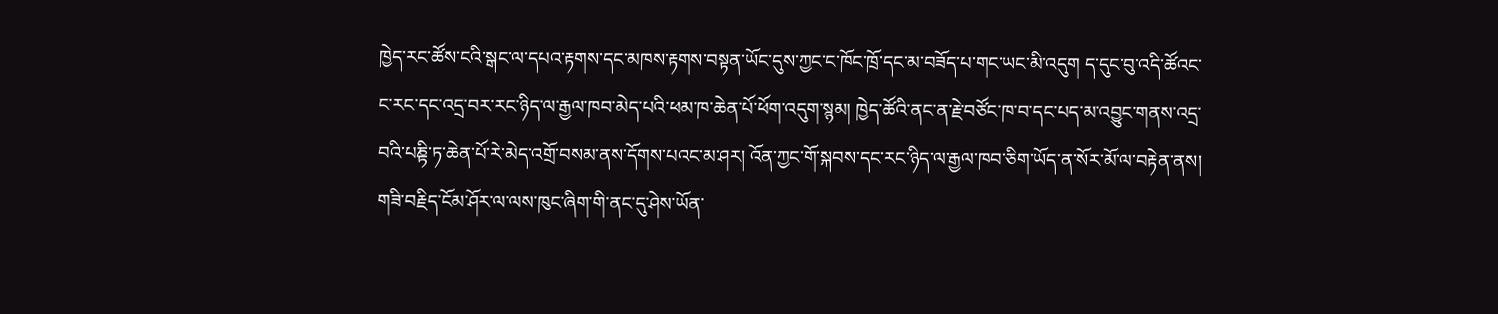ཁྱེད་རང་ཚོས་ངའི་སྒང་ལ་དཔའ་རྟགས་དང་མཁས་རྟགས་བསྟན་ཡོང་དུས་ཀྱང་ང་ཁོང་ཁྲོ་དང་མ་བཟོད་པ་གང་ཡང་མི་འདུག ད་དུང་བུ་འདི་ཚོའང་ང་རང་དང་འདྲ་བར་རང་ཉིད་ལ་རྒྱལ་ཁབ་མེད་པའི་ཕམ་ཁ་ཆེན་པོ་ཕོག་འདུག་སྙམ། ཁྱེད་ཚོའི་ནང་ན་རྗེ་བཙོང་ཁ་བ་དང་པད་མ་འབྱུང་གནས་འདྲ་བའི་པཎྟི་ཏ་ཆེན་པོ་རེ་མེད་འགྲོ་བསམ་ནས་དོགས་པའང་མ་ཤར། འོན་ཀྱང་གོ་སྐབས་དང་རང་ཉིད་ལ་རྒྱལ་ཁབ་ཅིག་ཡོད་ན་སོར་མོ་ལ་བརྟེན་ནས། གཟི་བརྗིད་ངོམ་ཤོར་ལ་ལས་ཁུང་ཞིག་གི་ནང་དུ་ཤེས་ཡོན་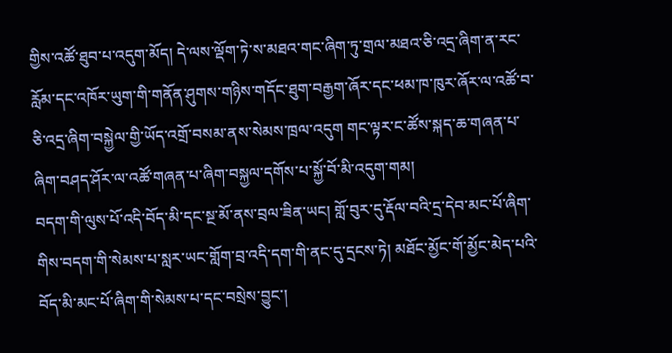གྱིས་འཚོ་ཐུབ་པ་འདུག་མོད། དེ་ལས་ལྡོག་ཏེ་ས་མཐའ་གང་ཞིག་ཏུ་གྲལ་མཐའ་ཅི་འདྲ་ཞིག་ན་རང་རློམ་དང་འཁོར་ཡུག་གི་གནོན་ཤུགས་གཉིས་གདོང་ཐུག་བརྒྱག་ཞོར་དང་ཕམ་ཁ་ཁུར་ཞོར་ལ་འཚོ་བ་ཅི་འདྲ་ཞིག་བསྐྱེལ་གྱི་ཡོད་འགྲོ་བསམ་ནས་སེམས་ཁྲལ་འདུག གང་ལྟར་ང་ཚོས་སྐད་ཆ་གཞན་པ་ཞིག་བཤད་ཤོར་ལ་འཚོ་གཞན་པ་ཞིག་བསྐྱལ་དགོས་པ་སྐྱོ་བོ་མི་འདུག་གམ།
བདག་གི་ལུས་པོ་འདི་བོད་མི་དང་སྔ་མོ་ནས་བྲལ་ཟིན་ཡང། གློ་བུར་དུ་རྡོལ་བའི་དྲ་དེབ་མང་པོ་ཞིག་གིས་བདག་གི་སེམས་པ་སླར་ཡང་གློག་བྲ་འདི་དག་གི་ནང་དུ་དྲངས་ཏེ། མཐོང་མྱོང་གོ་མྱོང་མེད་པའི་བོད་མི་མང་པོ་ཞིག་གི་སེམས་པ་དང་བསྲེས་བྱུང་།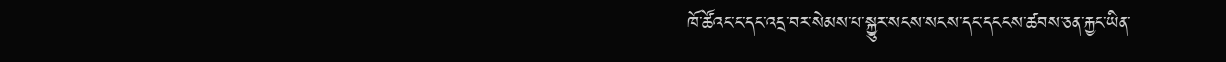ཁོ་ཚོའང་ང་དང་འདྲ་བར་སེམས་པ་སྐྱུར་སངས་སངས་དང་དངངས་ཚབས་ཅན་རྐྱང་ཡིན་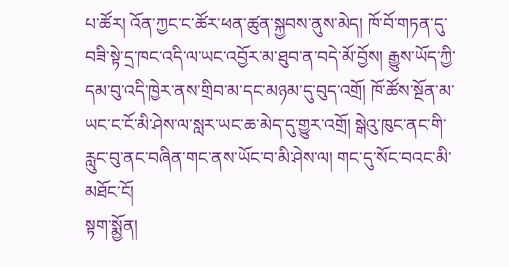པ་ཚོར། འོན་ཀྱང་ང་ཚོར་ཕན་ཚུན་སྐྱབས་ནུས་མེད། ཁོ་བོ་གཏན་དུ་བཟི་སྟེ་དྲ་ཁང་འདི་ལ་ཡང་འབྱོར་མ་ཐུབ་ན་བདེ་མོ་བྱོས། རྒྱུས་ཡོད་ཀྱི་དམ་བུ་འདི་ཁྱེར་ནས་གྲིབ་མ་དང་མཉམ་དུ་བུད་འགྲོ། ཁོ་ཚོས་སྔོན་མ་ཡང་ང་ངོ་མི་ཤེས་ལ་སླར་ཡང་ཆ་མེད་དུ་གྱུར་འགྲོ། སྒེའུ་ཁུང་ནང་གི་རླུང་བུ་ནང་བཞིན་གང་ནས་ཡོང་བ་མི་ཤེས་ལ། གང་དུ་སོང་བའང་མི་མཐོང་ངོ།
སྟག་སྨྱོན།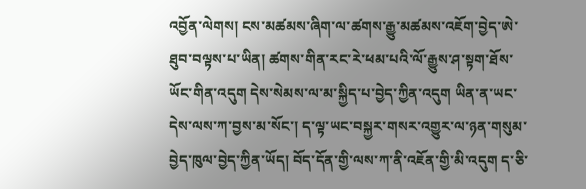འབྱོན་ལེགས། ངས་མཚམས་ཞིག་ལ་ཚགས་རྒྱུ་མཚམས་འཇོག་བྱེད་ཨེ་ཐུབ་བལྟས་པ་ཡིན། ཚགས་གིན་རང་རེ་ཕམ་པའི་ལོ་རྒྱུས་ཤ་སྟག་ཐོས་ཡོང་གིན་འདུག དེས་སེམས་ལ་མ་སྐྱིད་པ་བྱེད་ཀྱིན་འདུག ཡིན་ན་ཡང་དེས་ལས་ཀ་བྱས་མ་སོང་། ད་ལྟ་ཡང་བསྐྱར་གསར་འགྱུར་ལ་ཉན་གསུམ་བྱེད་ཁུལ་བྱེད་ཀྱིན་ཡོད། བོད་དོན་གྱི་ལས་ཀ་ནི་འཇོན་གྱི་མི་འདུག ད་ཅི་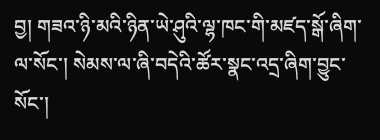བྱ། གཟའ་ཉི་མའི་ཉིན་ཡེ་ཤུའི་ལྷ་ཁང་གི་མཛད་སྒོ་ཞིག་ལ་སོང་། སེམས་ལ་ཞི་བདེའི་ཚོར་སྣང་འདྲ་ཞིག་བྱུང་སོང་།